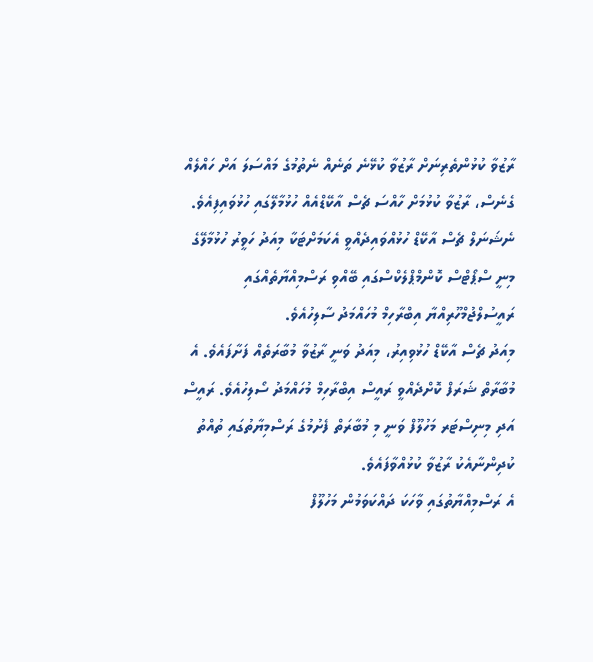ރާޒުވާ ކުޅުންތެރިނަށް ރާޒުވާ ކުޅޭނެ ތަނެއް ނެތުމުގެ މައްސަލަ އަށް ހައްލެއް ގެނެސް، ރާޒުވާ ކުޅުމަށް ހާއްސަ ޗެސް އާކޭޑްއެއް ހުޅުމާލޭގައި ހުޅުވައިފިއެވެ.
ނެޝަނަލް ޗެސް އާކޭޑް ހުޅުއްވައިދެއްވީ އެކަމަށްޓަކާ މިއަދު ހަވީރު ހުޅުމާލޭގެ މިނީ ސްޕޯޓްސް ކޮންމްޕްލެކްސްގައި ބޭއްވި ރަސްމިއްޔާތެއްގައި ރައީސުލްޖުމްހޫރިއްޔާ އިބްރާހިމް މުހައްމަދު ސާލިހުއެވެ.
މިއަދު ޗެސް އާކޭޑް ހުޅުވިއިރު، މިއަދު ވަނީ ރާޒުވާ މުބާރަތެއް ފަށާފައެވެ. އެ މުބާރާތް ޝަރަފް ކޮށްދެއްވީ ރައީސް އިބްރާހިމް މުހައްމަދު ސޯލިހުއެވެ. ރައީސް އަދި މިނިސްޓަރ މަހުލޫފް ވަނީ މި މުބާރަތް ފެށުމުގެ ރަސްމިޔާތުގައި ތުއްތު ކުދިންނާއެކު ރާޒުވާ ކުޅުއްވާފައެވެ.
އެ ރަސްމިއްޔާތުގައި ވާހަކަ ދައްކަވަމުން މަހުލޫފް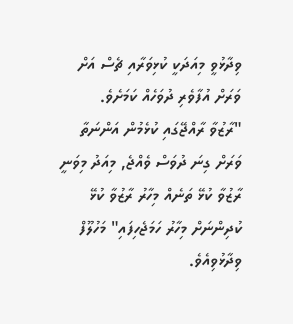ވިދާޅުވީ މިއަދަކީ ކުޅިވަރާއި ޗެސް އަށް ވަރަށް އުފާވެރި ދުވަހެއް ކަމަށެވެ.
"ރާޒުވާ ރާއްޖޭގައި ކުޅެމުން އަންނަތާ ވަރަށް ގިނަ ދުވަސް ވެއްޖެ, މިއަދު މިވަނީ ރާޒުވާ ކުޅޭ ތަނެއް މިހާރު ރާޒުވާ ކުޅޭ ކުދިންނަށް މިހާރު ހަމަޖެހިފައި" މަހުލޫފް ވިދާޅުވިއެވެ.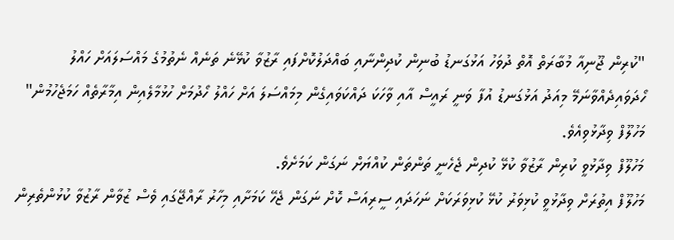"ކުރިން ޖޫނިއާ މުބާރަތް އޮތް ދުވަހު އަޅުގަނޑު ބުނިން ކުދިންނާއި ބައްދަލުކޮށްފައި ރާޒުވާ ކުޅޭނެ ތަނެއް ނެތުމުގެ މައްސަލައަށް ހައްލު ހޯދަވައިދެއްވާނަމޭ މިއަދު އަޅުގަނޑު އުފާ ވަނީ ރައީސް އާއި ވާހަކަ ދައްކަވައިގެން މިމައްސަލަ އަށް ހައްލު ހޯދުމަށް ހުޅުމާލެއިން އިމާރާތެއް ހަމަޖެހުމުން" މަހުލޫފް ވިދާޅުވިއެވެ.
މަހުލޫފް ވިދާޅުވީ ކުރިން ރާޒުވާ ކުޅޭ ކުދިން ޖެހެނީ ތަންތަން ކުއްޔަށް ނަގަން ކަމަށެވެ.
މަހުލޫފް އިތުރަށް ވިދާޅުވީ ކުޅިވަރު ކުޅޭ ކުޅިވަރަކަށް ނަހަދައި ސީރިއަސް ކޮށް ނަގަން ޖެހޭ ކަމަށާއި މިހާރު ރާއްޖޭގައި ވެސް ޒުވާން ރާޒުވާ ކުޅުންތެރިން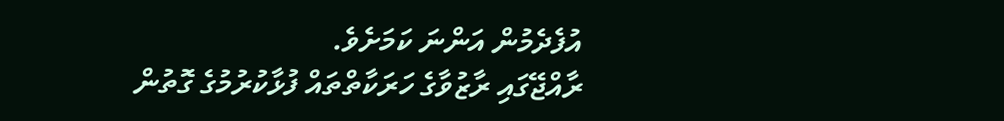އުފެދެމުން އަންނަ ކަމަށެވެ.
ރާއްޖޭގައި ރާޒުވާގެ ހަރަކާތްތައް ފުޅާކުރުމުގެ ގޮތުން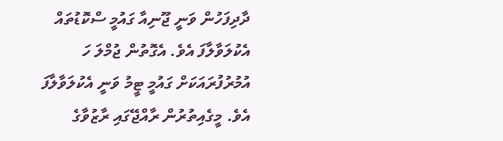ދާދިފަހުން ވަނީ ޖޫނިއާ ގައުމީ ސްކޮޑުތައް އެކުލަވާލާފަ އެވެ. އެގޮތުން ޖުމްލަ ހަ އުމުރުފުރައަކަށް ގައުމީ ޓީމު ވަނީ އެކުލަވާލާފަ އެވެ. މީގެއިތުރުން ރާއްޖޭގައި ރާޒުވާގެ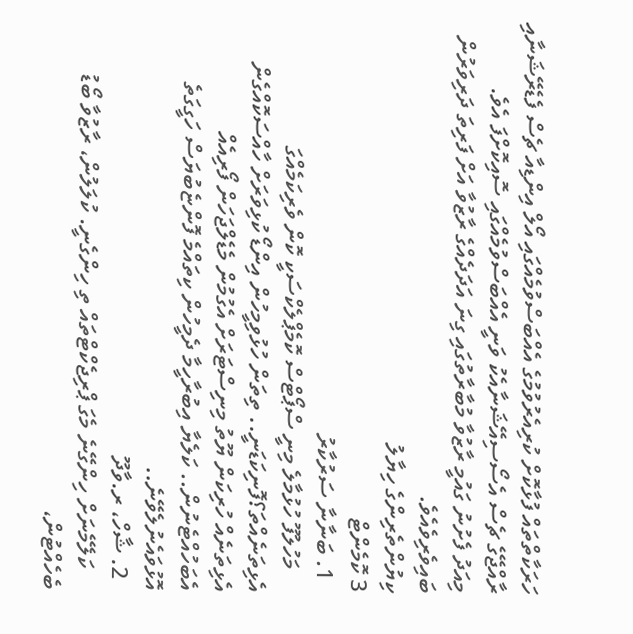ހަރަކާތްތައް ފުޅާކޮށް ކުރިއެރުވުމުގެ އެއްބަސްވުމެއްގައި އޯލް އިންޑިއާ ޗެސް ފެޑެރޭޝަނާއި ރާއްޖޭގެ ޗެސް އެސޯސިއޭޝަނާއެކު ވަނީ އެއްބަސްވުމެއްގައި ސޮއިކޮށްފަ އެވެ.
މިއަދު ފެށުނު ގައުމީ ރާޒުވާ މުބާރާތުގައި ގިނަ އަދަދެއްގެ ރާޒުވާ އަށް ފަރިތަ ދަރިވަރުން ބައިވެރިވެއެވެ.
ކިޔުންތެރިންގެ ހިޔާލު
3 ކޮމެންޓް
  1. ބަނާނާ ސަރުކާރު
    މަހުލުފޫ ހުޅުމާލެ މިނީ ސްޕޯޓްސް ކޮމެޕްލެކްސަކީ ކޮން ވެރިކަމެއްގަ އެޅިތަނެއްތަ؟ފޮނިކަޑަނީ.. ތިތަން ހުޅުވިމީހުން އިންޑޯ ކުޅިވަރަށް ހާއްސަކޮއްގެން އެޅިތަނެއް ހުރިކަން ޔޫތު މިނިސްޓަރަށް އެގުމުން މެޑެލްޖަހަން ފޯރިއެއް އެބަހުއްޓެނުން.. ކަލެޔާ އިބުރާހީމާ ދެމީހުން ކިތައްމެ ފޮންޏެބުޔަސް ހަގީގަތެ އޮޅުވައެނުލެވޭނެ..
  2. ޝާހް، ރ.ވާދޫ
    ކަލޭމެނަށް ހިންގޭނެ މެގަ ޕްރިޖެކްޓްތައް ތި ހިންގެނީ. ކުލަލުން، ރާޒުވާ ބޯޑު ބެހެއްޓުން،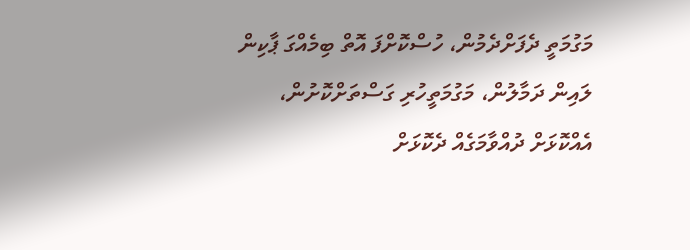މަގުމަތީ ދެފަށްދެމުން، ހުސްކޮށްފަ އޮތް ބިމެއްގަ ޕާކިން ލައިން ދަމާލުން، މަގުމަތީހުރި ގަސްތަށްކޮށުން، އެއްކޮޅަށް ދުއްވާމަގެއް ދެކޮޅަށް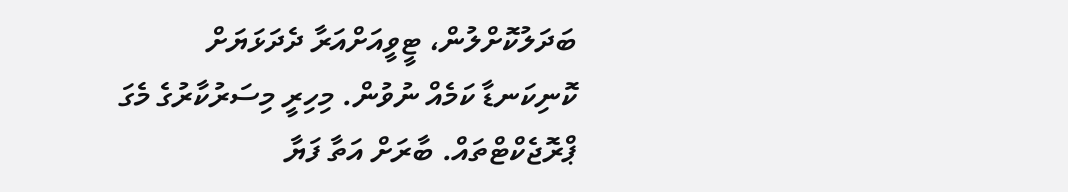ބަދަލުކޮށްލުން، ޓީވީއަށްއަރާ ދެދަޅަޔަށް ކޮނިކަނޑާ ކަމެއް ނުވުން. މިހިރީ މިސަރުކާރުގެ މެގަ ޕްރޮޖެކްޓްތައް. ބާރަށް އަތާ ފަޔާ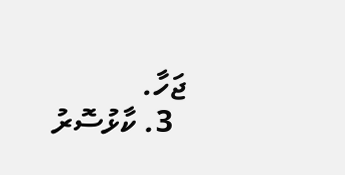ޖަހާ.
  3. ކާޅުސޮރު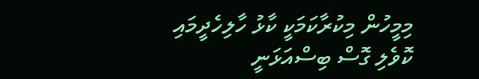މިމީހުން މިކުރާކަމަކީ ކާޅު ހާލިހެދީމައި ކޮވެލި ގޮސް ބިސްއަޅަނީ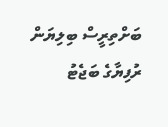ބަށްތިރީސް ބިލިޔަން ރުފިޔާގެ ބަޖެޓު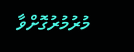މުރުމުރުގޮށްވާ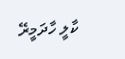ކާލީ ހާދަމީރޭ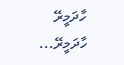ހާދަމީރޭ ހާދަމީރޭ...